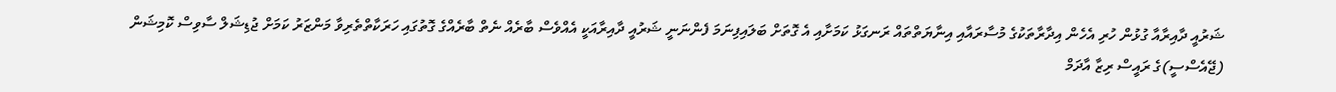ޝަރުއީ ދާއިރާއާ ގުޅުން ހުރި އެހެން އިދާރާތަކުގެ މުސާރައާއި އިނާޔަތްތައް ރަނގަޅު ކަމަށާއި އެ ގޮތަށް ބަލައިފިނަމަ ފެންނަނީ ޝަރުއީ ދާއިރާއަކީ އެއްވެސް ބާރެއް ނެތް ބާރެއްގެ ގޮތުގައި ހަރަކާތްތެރިވާ މަންޒަރު ކަމަށް ޖުޑިޝަލް ސާވިސް ކޮމިޝަން (ޖޭއެސްސީ)ގެ ރައީސް ރިޒާ އާދަމް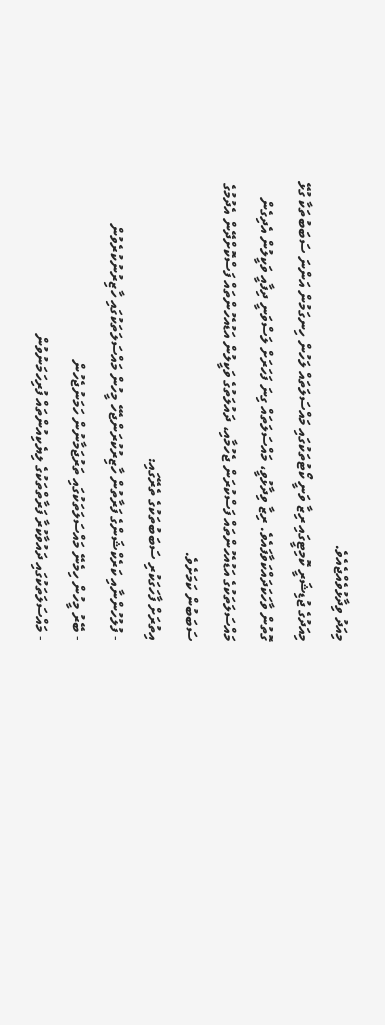މިއަދު ވިދާޅުވެއްޖެއެވެ.
މިއަދުގެ ޖުޑިޝަރީ ކޮމިޓީގައި ރިޒާ ވަނީ ކޯޓުތަކުގައި މައްސަލަތައް ލަހުން ހިނގަމުން އަންނަ ސަބަބުތަކާ ގުޅޭ ގޮތުން ވާހަކަދައްކަވާފައެވެ. ރިޒާ ވިދާޅުވީ، މައްސަލަތައް ގިނަ ފަހަރަށް ލަސްވަނީ ދިފާއީ ވަކީލުން އެދިގެން މައްސަލަތަކުގެ އަޑުއެހުންތައް ފަސްކުރަން ޖެހުމާއި، ދައުލަތުގެ ވަކީލުން އަޑުއެހުންތައް ފަސްކޮށްދޭން އެދުމުގެ ސަބަބުން ކަމަށެވެ.
އިތުރަށް ފާހަގަކުރި ސަބަބުތަކުގެ ތެރޭގައި:
- ފުލުހުންނާއި ކަރެކްޝަންގެ ފަރާތުން ހާޒިރުކުރަންޖެހޭ މީހުން މައްސަލަތަކުގައި ހާޒިރުނުކުރެވުން
- ބޭރު މީހުން ހިމެނޭ މައްސަލަތަކުގައި ތަރުޖަމާނުން ހަމަނުޖެހުން
- މައްސަލަތަކުގައި ދައުވާކުރާ ފަރާތްތަކުގެ ލިޔެކިއުންތައް ފުރިހަމަނުވުން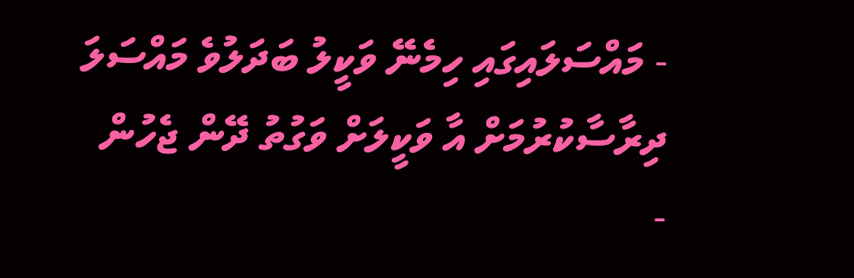- މައްސަލައިގައި ހިމެނޭ ވަކީލު ބަދަލުވެ މައްސަލަ ދިރާސާކުރުމަށް އާ ވަކީލަށް ވަގުތު ދޭން ޖެހުން
-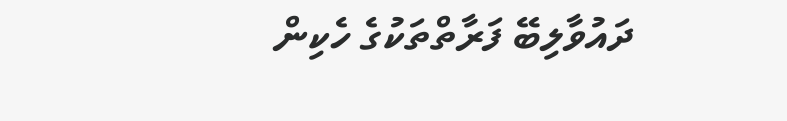ދައުވާލިބޭ ފަރާތްތަކުގެ ހެކިން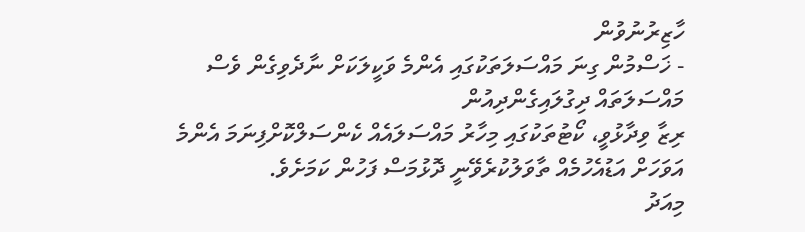ހާޒިރުނުވުން
- ޚަސްމުން ގިނަ މައްސަލަތަކުގައި އެންމެ ވަކީލަކަށް ނާދެވިގެން ވެސް މައްސަލަތައް ދިގުލައިގެންދިއުން
ރިޒާ ވިދާޅުވީ، ކޯޓުތަކުގައި މިހާރު މައްސަލައެއް ކެންސަލްކޮށްފިނަމަ އެންމެ އަވަހަށް އަޑުއެހުމެއް ތާވަލުކުރެވޭނީ ދޮޅުމަސް ފަހުން ކަމަށެވެ.
މިއަދު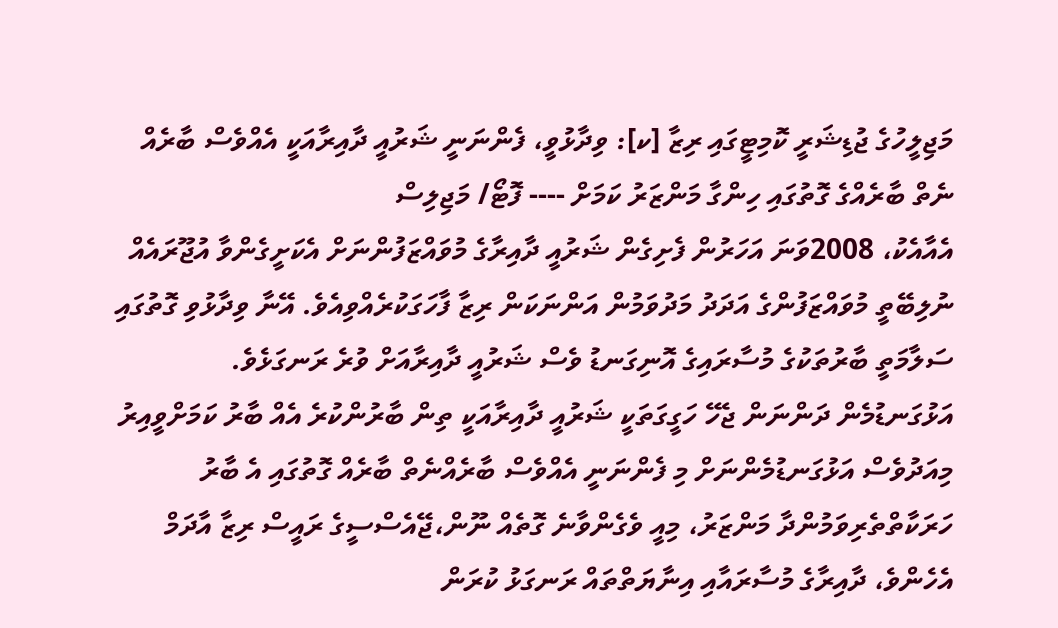މަޖިލީހުގެ ޖުޑިޝަރީ ކޮމިޓީގައި ރިޒާ [ކ]: ވިދާޅުވީ، ފެންނަނީ ޝަރުއީ ދާއިރާއަކީ އެއްވެސް ބާރެއް ނެތް ބާރެއްގެ ގޮތުގައި ހިންގާ މަންޒަރު ކަމަށް ---- ފޮޓޯ/ މަޖިލިސް
އެއާއެކު، 2008ވަނަ އަހަރުން ފެށިގެން ޝަރުއީ ދާއިރާގެ މުވައްޒަފުންނަށް އެކަށީގެންވާ އުޖޫރައެއް ނުލިބޭތީ މުވައްޒަފުންގެ އަދަދު މަދުވަމުން އަންނަކަން ރިޒާ ފާހަގަކުރެއްވިއެވެ. އޭނާ ވިދާޅުވި ގޮތުގައި ސަލާމަތީ ބާރުތަކުގެ މުސާރައިގެ އޮނިގަނޑު ވެސް ޝަރުއީ ދާއިރާއަށް ވުރެ ރަނގަޅެވެ.
އަޅުގަނޑުމެން ދަންނަން ޖެހޭ ހަގީގަތަކީ ޝަރުއީ ދާއިރާއަކީ ތިން ބާރުންކުރެ އެއް ބާރު ކަމަށްވީއިރު މިއަދުވެސް އަޅުގަނޑުމެންނަށް މި ފެންނަނީ އެއްވެސް ބާރެއްނެތް ބާރެއް ގޮތުގައި އެ ބާރު ހަރަކާތްތެރިވަމުންދާ މަންޒަރު، މިއީ ވެގެންވާނެ ގޮތެއް ނޫން،ޖޭއެސްސީގެ ރައީސް ރިޒާ އާދަމް
އެހެންވެ، ދާއިރާގެ މުސާރައާއި އިނާޔަތްތައް ރަނގަޅު ކުރަން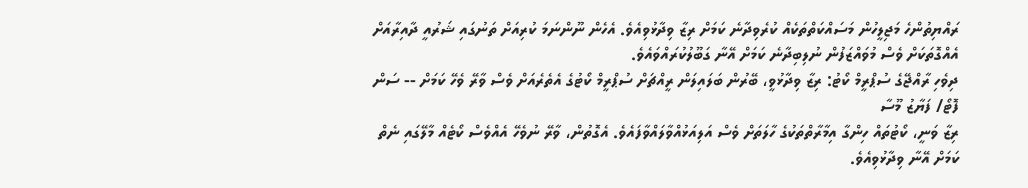ރައްޔިތުންހެ މަޖިލީހުން މަސައްކަތްތަކެއް ކުރެވިދާނެ ކަމަށް ރިޒާ ވިދާޅުވިއެވެ. އެހެން ނޫންނަމަ ކުރިއަށް ތަނުގައި ޝަރުއީ ދާއިރާއަށް އެއްގޮތަކަށް ވެސް މުވައްޒަފުން ނުލިބިދާނެ ކަމަށް އޭނާ ގަބޫލުކުރައްވައެވެ.
ދިވެހި ރާއްޖޭގެ ސުޕްރީމް ކޯޓު: ރިޒާ ވިދާޅުވީ، ބޭރުން ބަލައިލަން ރީއްޗަށް ސުޕްރީމް ކޯޓުގެ އެތެރެއަށް ވެސް ވާރޭ ވެހޭ ކަމަށް -- ސަން ފޮޓޯ/ ފަޔާޒު މޫސާ
ރިޒާ ވަނީ، ކޯޓުތައް ހިންގާ އިމާރާތްތަކުގެ ހާލަތަށް ވެސް އަލިއަޅުއްވާލައްވާފައެވެ. އެގޮތުން، ވާރޭ ނުވެހޭ އެއްވެސް ކޯޓެއް މާލޭގައި ނެތް ކަމަށް އޭނާ ވިދާޅުވިއެވެ.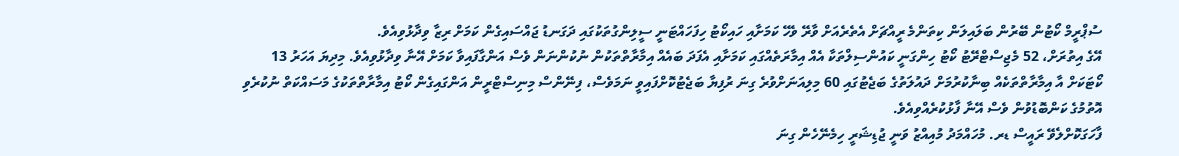ސުޕްރީމް ކޯޓުން ބޭރުން ބަލައިލަން ކިތަންމެ ރީއްޗަށް އެތެރެއަށް ވާރޭ ވެހޭ ކަމަށާއި ހައިކޯޓު ހިފަހައްޓަނީ ސީލިންގުތަކުގައި ދަގަނޑު ޖައްސައިގެން ކަމަށް ރިޒާ ވިދާޅުވިއެވެ.
އޭގެ އިތުރަށް، 52 މެޖިސްޓްރޭޓު ކޯޓު ހިންގަނީ ކައުންސިލްތަކާ އެއް އިމާރަތެއްގައި ކަމަށާއި އެފަދަ ބައެއް އިމާރާތްތަކުން ނުކުންނަން ވެސް އަންގާފައިވާ ކަމަށް އޭނާ ވިދާޅުވިއެވެ. މިދިޔަ އަހަރު 13 ކޯޓަކަށް އާ އިމާރާތްތަކެއް ބިނާކުރުމަށް ދައުލަތުގެ ބަޖެޓުގައި 60 މިލިއަނަށްވުރެ ގިނަ ރުފިޔާ ބަޖެޓުކޮށްފައިވީ ނަމަވެސް، ފިނޭންސް މިނިސްޓްރީން އަންގައިގެން ކޯޓު އިމާރާތްތަކުގެ މަސައްކަތް ނުކުރެވި އޮތުމުގެ ކަންބޮޑުވުން ވެސް އޭނާ ފާޅުކުރެއްވިއެވެ.
ފާހަގަކޮށްލެވޭ ރައީސް ޑރ. މުހައްމަދު މުއިއްޒު ވަނީ ޖުޑިޝަރީ ހިމެނޭހެން ގިނަ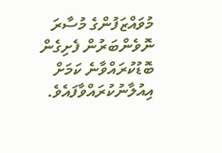މުވައްޒަފުންގެ މުސާރަ ނޮވެންބަރުން ފެށިގެން ބޮޑުކުރައްވާނެ ކަމަށް އިއުލާނުކުރައްވާފައެވެ.